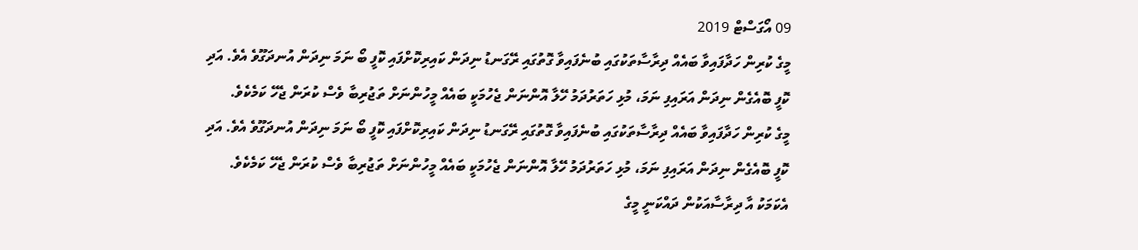09 އޯގަސްޓް 2019
މީގެ ކުރިން ހަދާފައިވާ ބައެއް ދިރާސާތަކުގައި ބުނެފައިވާ ގޮތުގައި ރޭގަނޑު ނިދަން ކައިރިކޮށްފައި ކޮފީ ބޯ ނަމަ ނިދަން އުނދަގޫވެ އެވެ. އަދި ކޮފީ ބޮއެގެން ނިދަން އަރައިފި ނަމަ، މުޅި ހަތަރުދަމު ހޭލާ އޮންނަން ޖެހުމަކީ ބައެއް މީހުންނަށް ތަޖުރިބާ ވެސް ކުރަން ޖެހޭ ކަމެކެވެ.
މީގެ ކުރިން ހަދާފައިވާ ބައެއް ދިރާސާތަކުގައި ބުނެފައިވާ ގޮތުގައި ރޭގަނޑު ނިދަން ކައިރިކޮށްފައި ކޮފީ ބޯ ނަމަ ނިދަން އުނދަގޫވެ އެވެ. އަދި ކޮފީ ބޮއެގެން ނިދަން އަރައިފި ނަމަ، މުޅި ހަތަރުދަމު ހޭލާ އޮންނަން ޖެހުމަކީ ބައެއް މީހުންނަށް ތަޖުރިބާ ވެސް ކުރަން ޖެހޭ ކަމެކެވެ.
އެކަމަކު އާ ދިރާސާއަކުން ދައްކަނީ މީގެ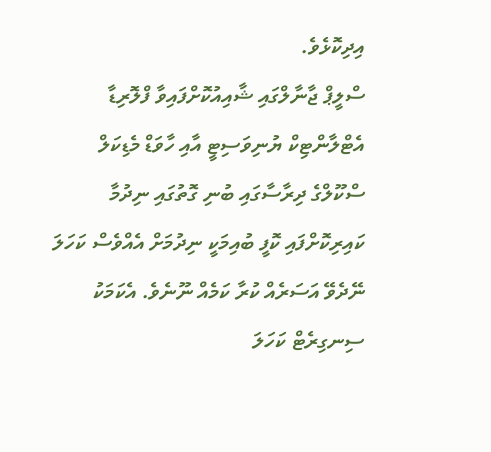އިދިކޮޅެވެ.
ސްލީޕް ޖާނާލްގައި ޝާއިއުކޮށްފައިވާ ފްލޮރިޑާ އެޓްލާންޓިކް ޔުނިވަސިޓީ އާއި ހާވަޑް މެޑިކަލް ސްކޫލްގެ ދިރާސާގައި ބުނި ގޮތުގައި ނިދުމާ ކައިރިކޮށްފައި ކޮފީ ބުއިމަކީ ނިދުމަށް އެއްވެސް ކަހަލަ ނޭދެވޭ އަސަރެއް ކުރާ ކަމެއް ނޫނެވެ. އެކަމަކު ސިނގިރެޓް ކަހަލަ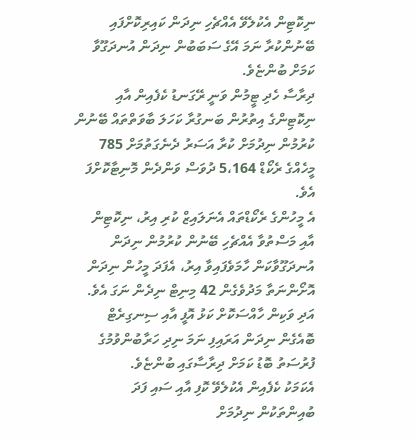ނިކޮޓިން އެކުލެވޭ އެއްޗެހި ނިދަން ކައިރިކޮށްފައި ބޭނުންކުރާ ނަމަ އޭގެ ސަބަބުން ނިދަން އުނދަގޫވާ ކަމަށް ބުންޏެވެ.
ދިރާސާ ހެދި ޓީމުން ވަނީ ރޭގަނޑު ކެފެއިން އާއި ނިކޮޓިންގެ އިތުރުން ބަނގުރާ ކަހަލަ ބާވަތްތައް ބޭނުން ކުރުމުން ނިދުމަށް ކުރާ އަސަރު ދެނެގަތުމަށް 785 މީހެއްގެ ރެކޯޑް 5،164 ދުވަސް ވަންދެން މޮނިޓާކޮށްފަ އެވެ.
އެ މީހުންގެ ރެކޯޑްތައް އެނަލައިޒް ކުރި އިރު، ނިކޮޓިން އާއި މަސްތުވާ އެއްޗެހި ބޭނުން ކުރުމުން ނިދަން އުނދަގޫވާކަން ހާމަވެފައިވާ އިރު، އެފަދަ މީހުން ނިދަން އޮށޯންނަތާ މަދުވެގެން 42 މިނިޓް ނިދެން ނަގަ އެވެ. އަދި ވަކިން ހާއްސަކޮށް ކަޅު އޮފީ އާއި ސިނގިރެޓް ބޮއެގެން ނިދަން އަރައިފި ނަމަ ނިދި ހަރާބުންވުމުގެ ފުރުސަތު ބޮޑު ކަމަށް ދިރާސާގައި ބުންޏެވެ.
އެކަމަކު ކެފެއިން އެކުލެވޭ ކޮފި އާއި ސައި ފަދަ ބުއިންތަކުން ނިދުމަށް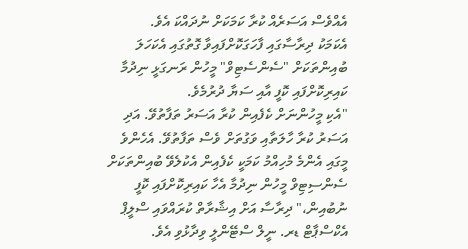އެއްވެސް އަސަރެއް ކުރާ ކަމަކަށް ނުދައްކަ އެވެ.
އެކަމަކު ދިރާސާގައި ފާހަގަކޮށްފައިވާ ގޮތުގައި އެކަހަލަ ބުއިންތަކަށް "ސެންސެޓިވް" މީހުން ރަނގަޅީ ނިދުމާ ކައިރިކޮށްފައި ކޮފީ އާއި ސަޔާ ދުރުމެވެ.
"އެކި މީހުންނަށް ކެފެއިން ކުރާ އަސަރު ތަފާތުވޭ. އަދި އަސަރު ކުރާ ހާލަތާއި ވަގުތަށް ވެސް ތަފާތުވޭ. އެހެންވެ މީގައި އެންމެ މުހިއްމު ކަމަކީ ކެފެއިން އެކުލެވޭ ބުއިންތަކަށް ސެންސިޓިވް މީހުން ނިދުމާ އެހާ ކައިރިކޮށްފައި ކޮފީ ނުބުއިން،" ދިރާސާ އަށް އިޝާރާތް ކުރައްވައި ސްލީޕް އެކްސްޕާޓް ޑރ. ނީލް ސްޓޭންލީ ވިދާޅުވި އެވެ.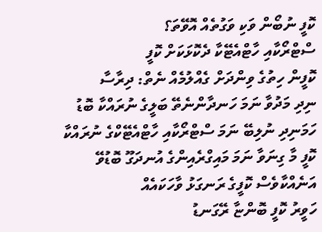ކޮފީ ނުބޯން ވަކި ވަގުތެއް އޮވޭތަ؟
ސްޓްރޯކާއި ހާޓްއެޓޭކާ ދެކޮޅަކަށް ކޮފީ
ކޮފީން ހިތުގެ ވިންދަށް ގެއްލުމެއް ނެތް: ދިރާސާ
ނިދި މަދުވާ ނަމަ ހަނދާންނެތޭ ބަލީގެ ނުރައްކާ ބޮޑު
ހަމަނިދި ނުލިބޭ ނަމަ ސްޓްރޯކާއި ހާޓްއެޓޭކްގެ ނުރައްކާ
ކޮފީ މާ ގިނަވާ ނަމަ މައިގްރެއިންގެ އުނދަގޫ ބޮޑުވޭ
އަނެއްކާވެސް ކޮފީގެ ރަނގަޅު ވާހަކައެއް
ހަވީރު ކޮފީ ބޮންޏާ ރޭގަނޑު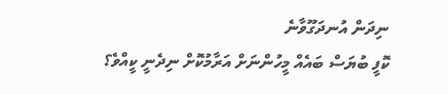ނިދަން އުނދަގޫވާނެ
ކޮފީ ބުޔަސް ބައެއް މީހުންނަށް އަރާމުކޮށް ނިދެނީ ކީއްވެ؟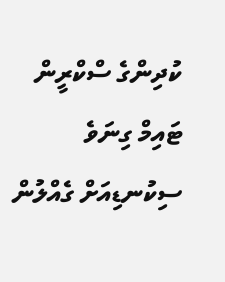ކުދިންގެ ސްކްރީން ޓައިމް ގިނަވެ ސިކުނޑިއަށް ގެއްލުން